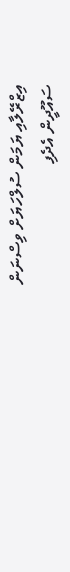އިޒްރޭލާއި ޔަމަން ސުލްހަޔަށް ވިސްނަން ސައޫދީން އެދެފި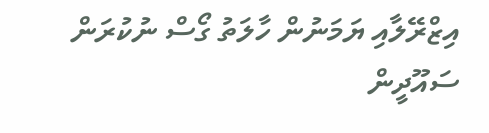އިޒްރޭލާއި ޔަމަނުން ހާލަތު ގޯސް ނުކުރަން ސައޫދީން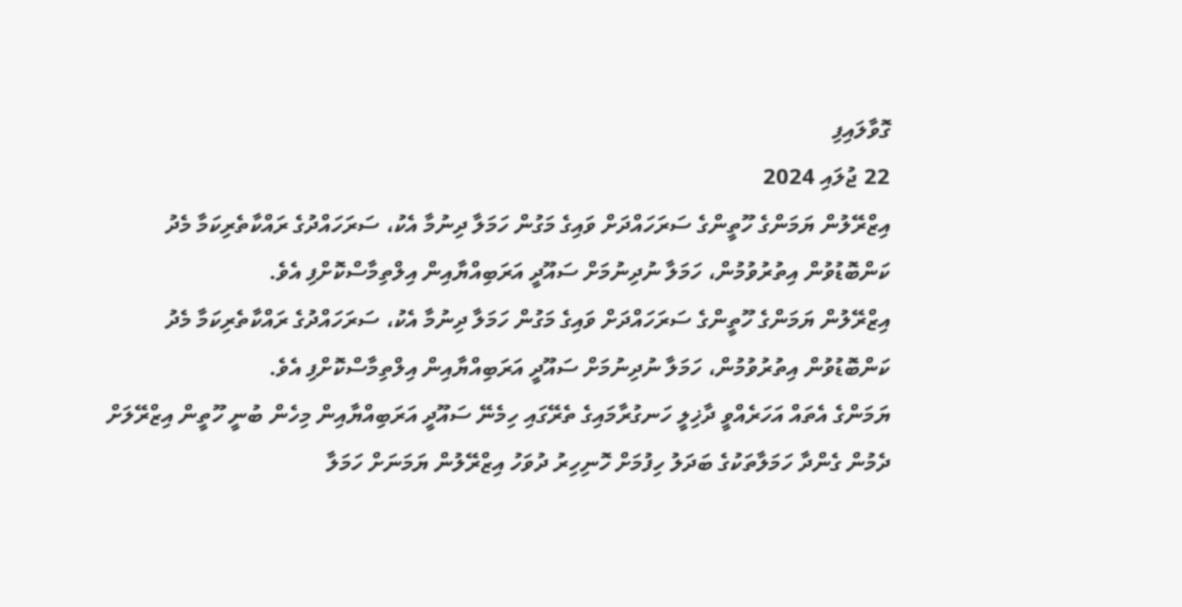ގޮވާލައިފި
22 ޖުލައި 2024
އިޒްރޭލުން ޔަމަންގެ ހޫތީންގެ ސަރަހައްދަށް ވައިގެ މަގުން ހަމަލާ ދިނުމާ އެކު، ސަރަހައްދުގެ ރައްކާތެރިކަމާ މެދު ކަންބޮޑުވުން އިތުރުވުމުން، ހަމަލާ ނުދިނުމަށް ސައޫދީ އަރަބިއްޔާއިން އިލްތިމާސްކޮށްފި އެވެ.
އިޒްރޭލުން ޔަމަންގެ ހޫތީންގެ ސަރަހައްދަށް ވައިގެ މަގުން ހަމަލާ ދިނުމާ އެކު، ސަރަހައްދުގެ ރައްކާތެރިކަމާ މެދު ކަންބޮޑުވުން އިތުރުވުމުން، ހަމަލާ ނުދިނުމަށް ސައޫދީ އަރަބިއްޔާއިން އިލްތިމާސްކޮށްފި އެވެ.
ޔަމަންގެ އެތައް އަހަރެއްވީ ދާޚިލީ ހަނގުރާމައިގެ ތެރޭގައި ހިމެނޭ ސައޫދީ އަރަބިއްޔާއިން މިހެން ބުނީ ހޫތީން އިޒްރޭލަށް ދެމުން ގެންދާ ހަމަލާތަކުގެ ބަދަލު ހިފުމަށް ހޮނިހިރު ދުވަހު އިޒްރޭލުން ޔަމަނަށް ހަމަލާ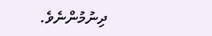ދިނުމުންނެވެ.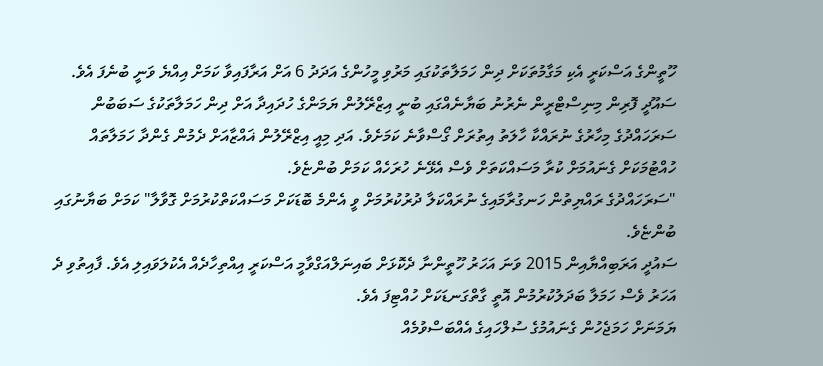ހޫތީންގެ އަސްކަރީ އެކި މަގާމުތަކަށް ދިން ހަމަލާތަކުގައި މަރުވި މީހުންގެ އަދަދު 6 އަށް އަރާފައިވާ ކަމަށް އިއްޔެ ވަނީ ބުނެފަ އެވެ.
ސައޫދީ ފޮރިން މިނިސްޓްރީން ނެރުނު ބަޔާނެއްގައި ބުނީ އިޒްރޭލުން ޔަމަންގެ ހުދައިދާ އަށް ދިން ހަމަލާތަކުގެ ސަބަބުން ސަރަހައްދުގެ މިހާރުގެ ނުރައްކާ ހާލަތު އިތުރަށް ގޯސްވާނެ ކަމަށެވެ. އަދި މިއީ އިޒްރޭލުން ޣައްޒާއަށް ދެމުން ގެންދާ ހަމަލާތައް ހުއްޓުމަކަށް ގެނައުމަށް ކުރާ މަސައްކަތަށް ވެސް އެޅޭނެ ހުރަހެއް ކަމަށް ބުންޏެވެ.
"ސަރަހައްދުގެ ރައްޔިތުން ހަނގުރާމައިގެ ނުރައްކަލާ ދުރުކުރުމަށް ވީ އެންމެ ބޮޑަކަށް މަސައްކަތްކުރުމަށް ގޮވާލާ" ކަމަށް ބަޔާނުގައި ބުންޏެވެ.
ސައުދީ އަރަބިއްޔާއިން 2015 ވަނަ އަހަރު ހޫތީންނާ ދެކޮޅަށް ބައިނަލްއަގްވާމީ އަސްކަރީ އިއްތިހާދެއް އެކުލަވައިލި އެވެ. ފާއިތުވި ދެ އަހަރު ވެސް ހަމަލާ ބަދަލުކުރުމުން އޮތީ ގާތްގަނޑަކަށް ހުއްޓިފަ އެވެ.
ޔަމަނަށް ހަމަޖެހުން ގެނައުމުގެ ސުލްހައިގެ އެއްބަސްވުމެއް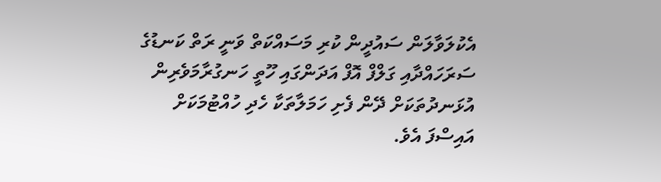އެކުލަވާލަން ސައުދީން ކުރި މަސައްކަތް ވަނީ ރަތް ކަނޑުގެ ސަރަހައްދާއި ގަލްފް އޮފް އަދަންގައި ހޫތީ ހަނގުރާމަވެރިން އުޅަނދުތަކަށް ދޭން ފެށި ހަމަލާތަކާ ހެދި ހުއްޓުމަކަށް އައިސްފަ އެވެ.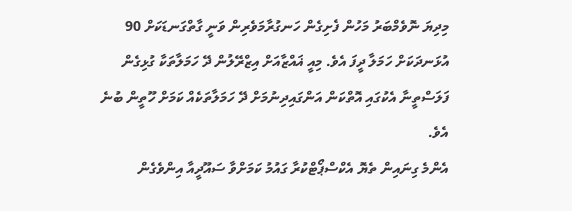މިދިޔަ ނޮވެމްބަރު މަހުން ފެށިގެން ހަނގުރާމަވެރިން ވަނީ ގާތްގަނޑަކަށް 90 އުޅަނދަކަށް ހަމަލާ ދީފަ އެވެ. މިއީ ޣައްޒާއަށް އިޒްރޭލުން ދޭ ހަމަލާތަކާ ގުޅިގެން ފަލަސްތީނާ އެކުގައި އޮތްކަން އަންގައިދިނުމަށް ދޭ ހަމަލާތަކެއް ކަމަށް ހޫތީން ބުނެ އެވެ.
އެންމެ ގިނައިން ތެޔޮ އެކްސްޕޯޓްކުރާ ގައުމު ކަމަށްވާ ސައޫދީއާ އިންވެގެން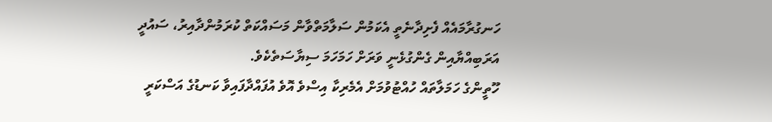ހަނގުރާމައެއް ފެށިދާނެތީ އެކަމުން ސަލާމަތްވާން މަސައްކަތް ކުރަމުންދާއިރު، ސައުދީ އަރަބިއްޔާއިން ގެންގުޅެނީ ވަރަށް ހަމަހަމަ ސިޔާސަތެކެވެ.
ހޫތީންގެ ހަމަލާތައް ހުއްޓުވުމަށް އެމެރިކާ އިސްވެ އޮވެ އުފައްދާފައިވާ ކަނޑުގެ އަސްކަރީ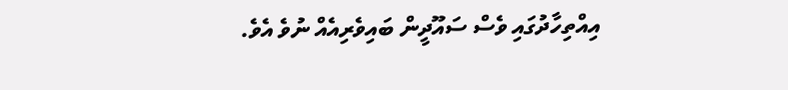އިއްތިހާދުގައި ވެސް ސައޫދީން ބައިވެރިއެއް ނުވެ އެވެ.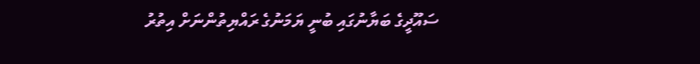ސައޫދީގެ ބަޔާނުގައި ބުނީ ޔަމަނުގެ ރައްޔިތުންނަށް އިތުރު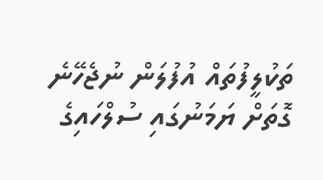ތަކުލީފުތައް އުފުލަން ނުޖެހޭނެ ގޮތަށް ޔަމަނުގައި ސުލްހައިގެ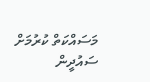މަސައްކަތް ކުރުމަށް ސައުދީން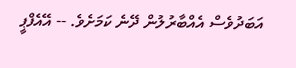އަބަދުވެސް އެއްބާރުލުން ދޭނެ ކަމަށެވެ. -- އޭއެފްޕީ